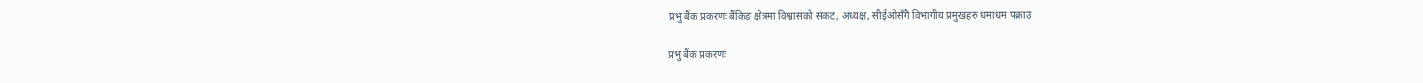प्रभु बैंक प्रकरणः बैंकिङ क्षेत्रमा विश्वासको संकट, अध्यक्ष, सीईओसँगै विभागीय प्रमुखहरु धमाधम पक्राउ

प्रभु बैंक प्रकरणः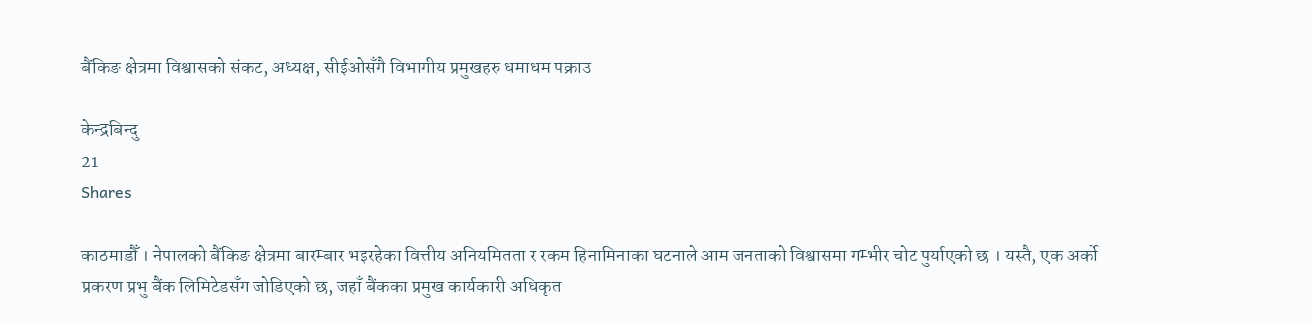बैंकिङ क्षेत्रमा विश्वासको संकट, अध्यक्ष, सीईओसँगै विभागीय प्रमुखहरु धमाधम पक्राउ

केन्द्रबिन्दु
21
Shares

काठमाडौँ । नेपालको बैंकिङ क्षेत्रमा बारम्बार भइरहेका वित्तीय अनियमितता र रकम हिनामिनाका घटनाले आम जनताको विश्वासमा गम्भीर चोट पुर्याएको छ । यस्तै, एक अर्को प्रकरण प्रभु बैंक लिमिटेडसँग जोडिएको छ, जहाँ बैंकका प्रमुख कार्यकारी अधिकृत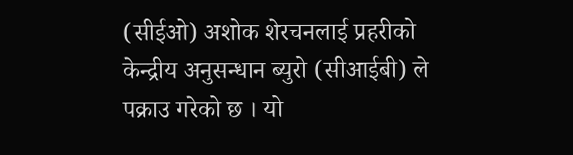(सीईओ) अशोक शेरचनलाई प्रहरीको केन्द्रीय अनुसन्धान ब्युरो (सीआईबी) ले पक्राउ गरेको छ । यो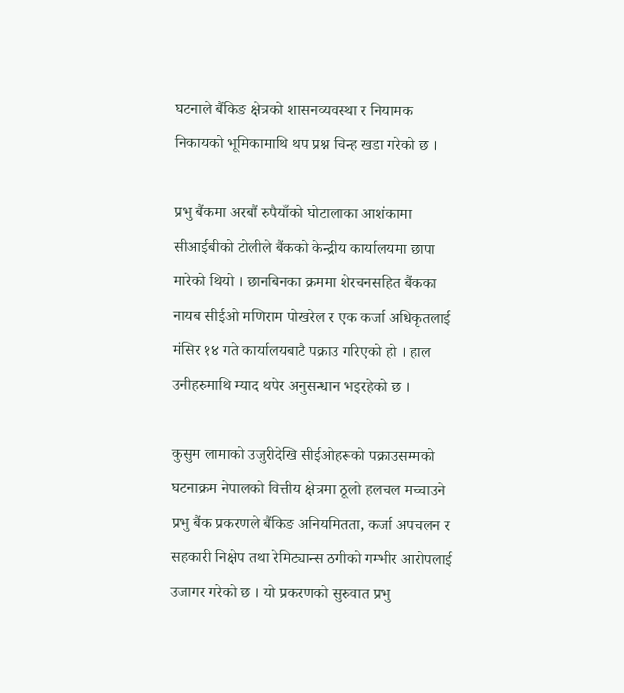घटनाले बैंकिङ क्षेत्रको शासनव्यवस्था र नियामक निकायको भूमिकामाथि थप प्रश्न चिन्ह खडा गरेको छ ।

प्रभु बैंकमा अरबौं रुपैयाँको घोटालाका आशंकामा सीआईबीको टोलीले बैंकको केन्द्रीय कार्यालयमा छापा मारेको थियो । छानबिनका क्रममा शेरचनसहित बैंकका नायब सीईओ मणिराम पोखरेल र एक कर्जा अधिकृतलाई मंसिर १४ गते कार्यालयबाटै पक्राउ गरिएको हो । हाल उनीहरुमाथि म्याद थपेर अनुसन्धान भइरहेको छ ।

कुसुम लामाको उजुरीदेखि सीईओहरूको पक्राउसम्मको घटनाक्रम नेपालको वित्तीय क्षेत्रमा ठूलो हलचल मच्चाउने प्रभु बैंक प्रकरणले बैंकिङ अनियमितता, कर्जा अपचलन र सहकारी निक्षेप तथा रेमिट्यान्स ठगीको गम्भीर आरोपलाई उजागर गरेको छ । यो प्रकरणको सुरुवात प्रभु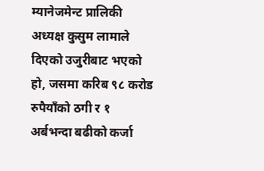म्यानेजमेन्ट प्रालिकी अध्यक्ष कुसुम लामाले दिएको उजुरीबाट भएको हो, जसमा करिब ९८ करोड रुपैयाँको ठगी र १ अर्बभन्दा बढीको कर्जा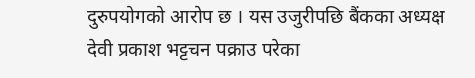दुरुपयोगको आरोप छ । यस उजुरीपछि बैंकका अध्यक्ष देवी प्रकाश भट्टचन पक्राउ परेका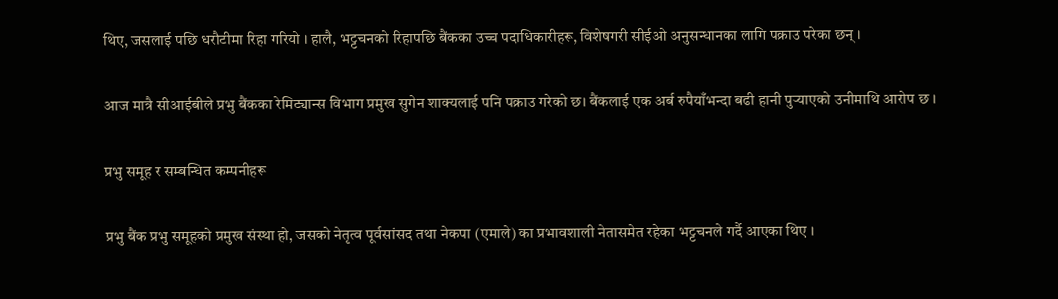थिए, जसलाई पछि धरौटीमा रिहा गरियो । हालै, भट्टचनको रिहापछि बैंकका उच्च पदाधिकारीहरू, विशेषगरी सीईओ अनुसन्धानका लागि पक्राउ परेका छन् ।

आज मात्रै सीआईबीले प्रभु बैंकका रेमिट्यान्स विभाग प्रमुख सुगेन शाक्यलाई पनि पक्राउ गरेको छ। बैंकलाई एक अर्ब रुपैयाँभन्दा बढी हानी पुर्‍याएको उनीमाथि आरोप छ ।

प्रभु समूह र सम्बन्धित कम्पनीहरू

प्रभु बैंक प्रभु समूहको प्रमुख संस्था हो, जसको नेतृत्व पूर्वसांसद तथा नेकपा (एमाले) का प्रभावशाली नेतासमेत रहेका भट्टचनले गर्दै आएका थिए ।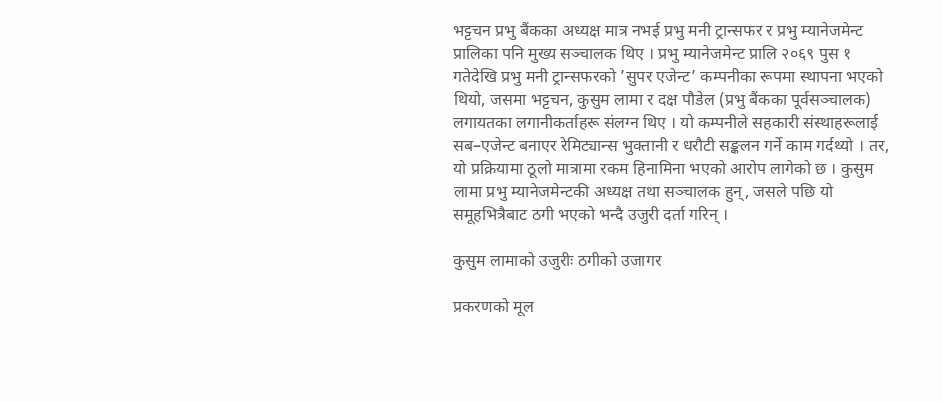भट्टचन प्रभु बैंकका अध्यक्ष मात्र नभई प्रभु मनी ट्रान्सफर र प्रभु म्यानेजमेन्ट प्रालिका पनि मुख्य सञ्चालक थिए । प्रभु म्यानेजमेन्ट प्रालि २०६९ पुस १ गतेदेखि प्रभु मनी ट्रान्सफरको ’सुपर एजेन्ट’ कम्पनीका रूपमा स्थापना भएको थियो, जसमा भट्टचन, कुसुम लामा र दक्ष पौडेल (प्रभु बैंकका पूर्वसञ्चालक) लगायतका लगानीकर्ताहरू संलग्न थिए । यो कम्पनीले सहकारी संस्थाहरूलाई सब–एजेन्ट बनाएर रेमिट्यान्स भुक्तानी र धरौटी सङ्कलन गर्ने काम गर्दथ्यो । तर, यो प्रक्रियामा ठूलो मात्रामा रकम हिनामिना भएको आरोप लागेको छ । कुसुम लामा प्रभु म्यानेजमेन्टकी अध्यक्ष तथा सञ्चालक हुन्, जसले पछि यो समूहभित्रैबाट ठगी भएको भन्दै उजुरी दर्ता गरिन् ।

कुसुम लामाको उजुरीः ठगीको उजागर

प्रकरणको मूल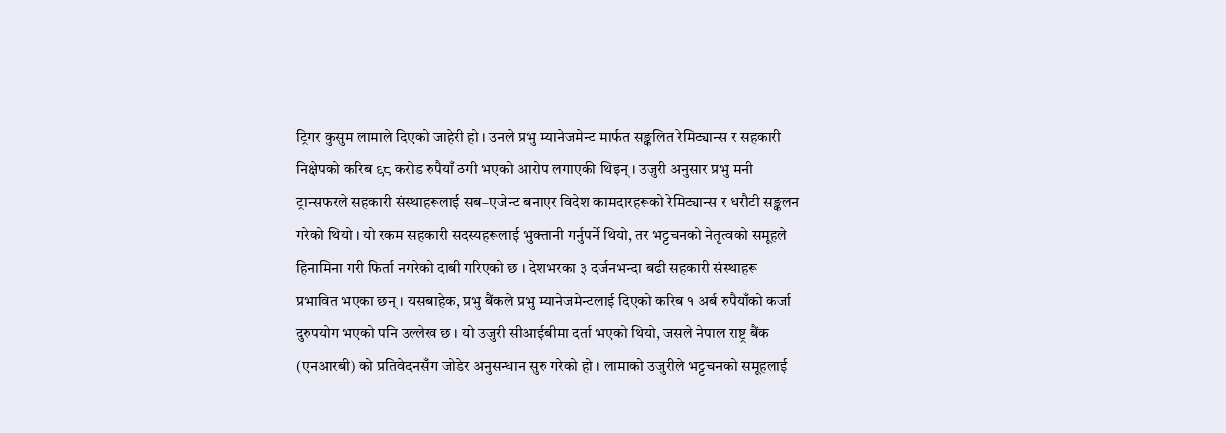ट्रिगर कुसुम लामाले दिएको जाहेरी हो । उनले प्रभु म्यानेजमेन्ट मार्फत सङ्कलित रेमिट्यान्स र सहकारी निक्षेपको करिब ९८ करोड रुपैयाँ ठगी भएको आरोप लगाएकी थिइन् । उजुरी अनुसार प्रभु मनी ट्रान्सफरले सहकारी संस्थाहरूलाई सब–एजेन्ट बनाएर विदेश कामदारहरूको रेमिट्यान्स र धरौटी सङ्कलन गरेको थियो । यो रकम सहकारी सदस्यहरूलाई भुक्तानी गर्नुपर्ने थियो, तर भट्टचनको नेतृत्वको समूहले हिनामिना गरी फिर्ता नगरेको दाबी गरिएको छ । देशभरका ३ दर्जनभन्दा बढी सहकारी संस्थाहरू प्रभावित भएका छन् । यसबाहेक, प्रभु बैंकले प्रभु म्यानेजमेन्टलाई दिएको करिब १ अर्ब रुपैयाँको कर्जा दुरुपयोग भएको पनि उल्लेख छ । यो उजुरी सीआईबीमा दर्ता भएको थियो, जसले नेपाल राष्ट्र बैंक (एनआरबी) को प्रतिवेदनसँग जोडेर अनुसन्धान सुरु गरेको हो । लामाको उजुरीले भट्टचनको समूहलाई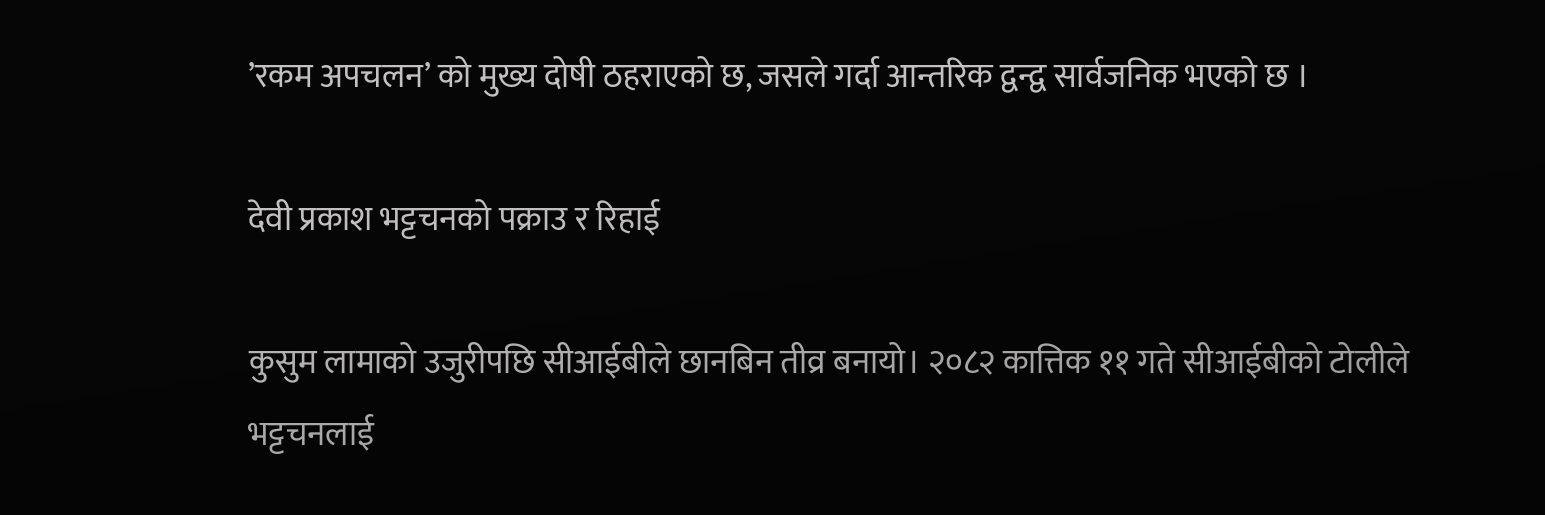’रकम अपचलन’ को मुख्य दोषी ठहराएको छ, जसले गर्दा आन्तरिक द्वन्द्व सार्वजनिक भएको छ ।

देवी प्रकाश भट्टचनको पक्राउ र रिहाई

कुसुम लामाको उजुरीपछि सीआईबीले छानबिन तीव्र बनायो। २०८२ कात्तिक ११ गते सीआईबीको टोलीले भट्टचनलाई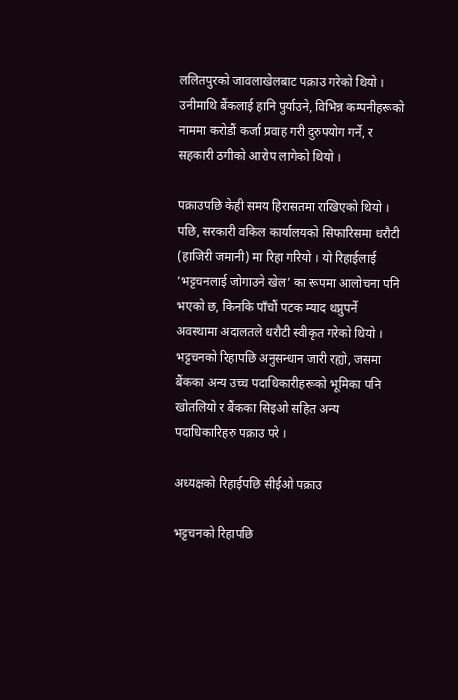ललितपुरको जावलाखेलबाट पक्राउ गरेको थियो । उनीमाथि बैंकलाई हानि पुर्याउने, विभिन्न कम्पनीहरूको नाममा करोडौं कर्जा प्रवाह गरी दुरुपयोग गर्ने, र सहकारी ठगीको आरोप लागेको थियो ।

पक्राउपछि केही समय हिरासतमा राखिएको थियो । पछि, सरकारी वकिल कार्यालयको सिफारिसमा धरौटी (हाजिरी जमानी) मा रिहा गरियो । यो रिहाईलाई ’भट्टचनलाई जोगाउने खेल’ का रूपमा आलोचना पनि भएको छ, किनकि पाँचौं पटक म्याद थप्नुपर्ने अवस्थामा अदालतले धरौटी स्वीकृत गरेको थियो । भट्टचनको रिहापछि अनुसन्धान जारी रह्यो, जसमा बैंकका अन्य उच्च पदाधिकारीहरूको भूमिका पनि खोतलियो र बैंकका सिइओ सहित अन्य पदाधिकारिहरु पक्राउ परे ।

अध्यक्षको रिहाईपछि सीईओ पक्राउ

भट्टचनको रिहापछि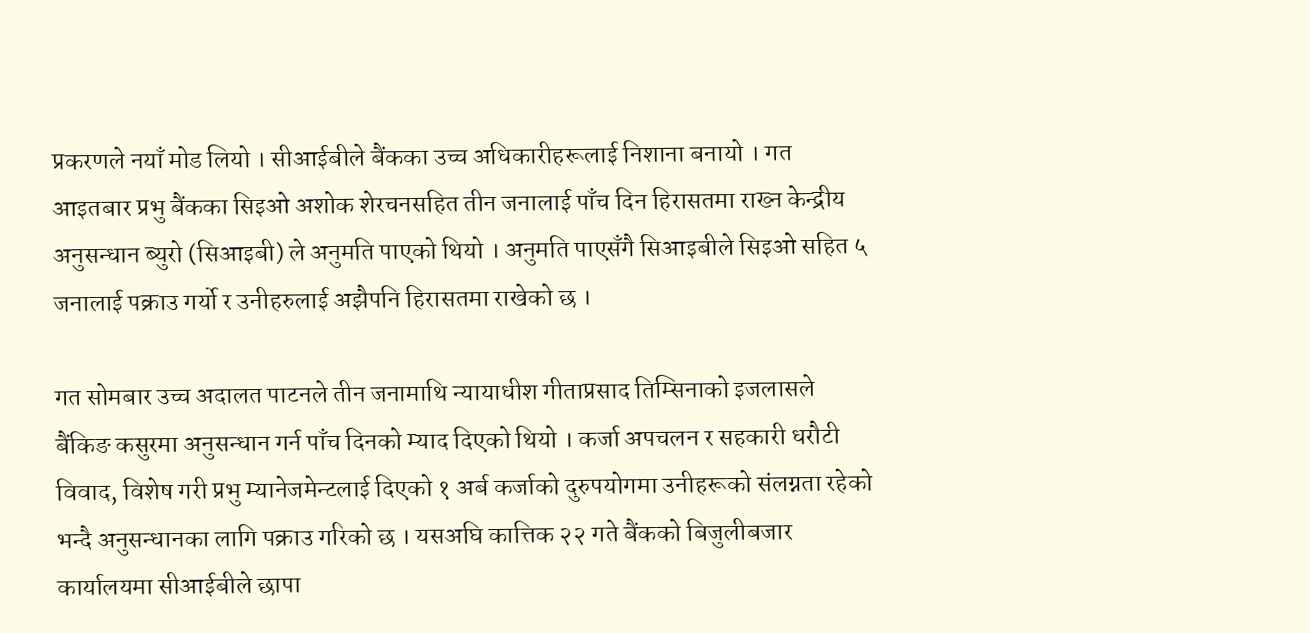प्रकरणले नयाँ मोड लियो । सीआईबीले बैंकका उच्च अधिकारीहरूलाई निशाना बनायो । गत आइतबार प्रभु बैंकका सिइओ अशोक शेरचनसहित तीन जनालाई पाँच दिन हिरासतमा राख्न केन्द्रीय अनुसन्धान ब्युरो (सिआइबी) ले अनुमति पाएको थियो । अनुमति पाएसँगै सिआइबीले सिइओ सहित ५ जनालाई पक्राउ गर्यो र उनीहरुलाई अझैपनि हिरासतमा राखेको छ ।

गत सोमबार उच्च अदालत पाटनले तीन जनामाथि न्यायाधीश गीताप्रसाद तिम्सिनाको इजलासले बैंकिङ कसुरमा अनुसन्धान गर्न पाँच दिनको म्याद दिएको थियो । कर्जा अपचलन र सहकारी धरौटी विवाद, विशेष गरी प्रभु म्यानेजमेन्टलाई दिएको १ अर्ब कर्जाको दुरुपयोगमा उनीहरूको संलग्नता रहेको भन्दै अनुसन्धानका लागि पक्राउ गरिको छ । यसअघि कात्तिक २२ गते बैंकको बिजुलीबजार कार्यालयमा सीआईबीले छापा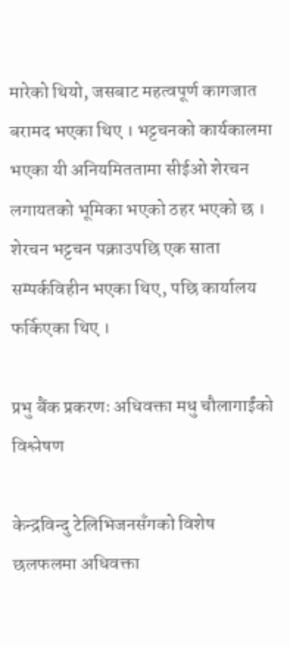मारेको थियो, जसबाट महत्वपूर्ण कागजात बरामद भएका थिए । भट्टचनको कार्यकालमा भएका यी अनियमिततामा सीईओ शेरचन लगायतको भूमिका भएको ठहर भएको छ । शेरचन भट्टचन पक्राउपछि एक साता सम्पर्कविहीन भएका थिए, पछि कार्यालय फर्किएका थिए ।

प्रभु बैंक प्रकरणः अधिवक्ता मधु चौलागाईंको विश्लेषण

केन्द्रविन्दु टेलिभिजनसँगको विशेष छलफलमा अधिवक्ता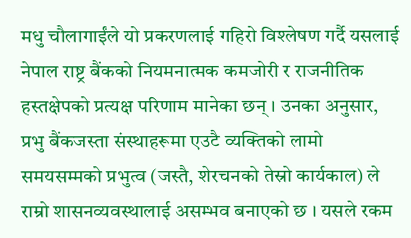मधु चौलागाईंले यो प्रकरणलाई गहिरो विश्लेषण गर्दै यसलाई नेपाल राष्ट्र बैंकको नियमनात्मक कमजोरी र राजनीतिक हस्तक्षेपको प्रत्यक्ष परिणाम मानेका छन् । उनका अनुसार, प्रभु बैंकजस्ता संस्थाहरूमा एउटै व्यक्तिको लामो समयसम्मको प्रभुत्व (जस्तै, शेरचनको तेस्रो कार्यकाल) ले राम्रो शासनव्यवस्थालाई असम्भव बनाएको छ । यसले रकम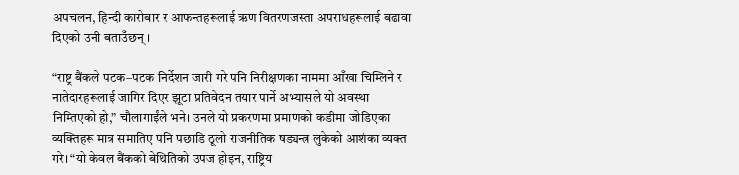अपचलन, हिन्दी कारोबार र आफन्तहरूलाई ऋण वितरणजस्ता अपराधहरूलाई बढावा दिएको उनी बताउँछन् ।

“राष्ट्र बैंकले पटक–पटक निर्देशन जारी गरे पनि निरीक्षणका नाममा आँखा चिम्लिने र नातेदारहरूलाई जागिर दिएर झूटा प्रतिवेदन तयार पार्ने अभ्यासले यो अवस्था निम्तिएको हो,” चौलागाईंले भने। उनले यो प्रकरणमा प्रमाणको कडीमा जोडिएका व्यक्तिहरू मात्र समातिए पनि पछाडि ठूलो राजनीतिक षड्यन्त्र लुकेको आशंका व्यक्त गरे। “यो केवल बैंकको बेथितिको उपज होइन, राष्ट्रिय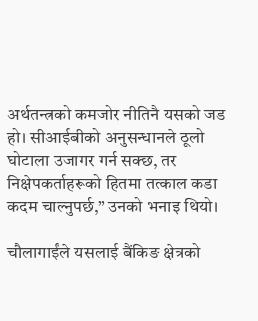अर्थतन्त्रको कमजोर नीतिनै यसको जड हो। सीआईबीको अनुसन्धानले ठूलो घोटाला उजागर गर्न सक्छ, तर निक्षेपकर्ताहरूको हितमा तत्काल कडा कदम चाल्नुपर्छ,” उनको भनाइ थियो।

चौलागाईंले यसलाई बैंकिङ क्षेत्रको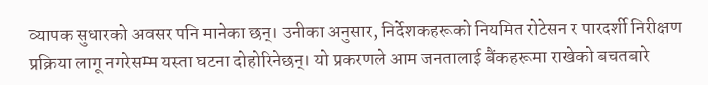व्यापक सुधारको अवसर पनि मानेका छन्। उनीका अनुसार, निर्देशकहरूको नियमित रोटेसन र पारदर्शी निरीक्षण प्रक्रिया लागू नगरेसम्म यस्ता घटना दोहोरिनेछन्। यो प्रकरणले आम जनतालाई बैंकहरूमा राखेको बचतबारे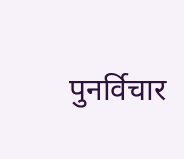पुनर्विचार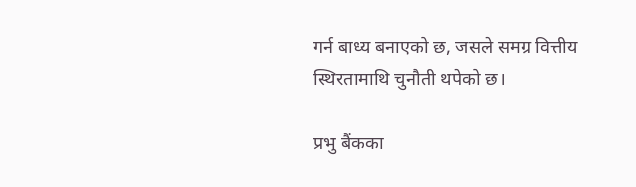गर्न बाध्य बनाएको छ, जसले समग्र वित्तीय स्थिरतामाथि चुनौती थपेको छ।

प्रभु बैंकका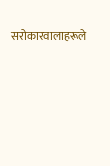सरोकारवालाहरूले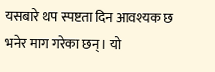यसबारे थप स्पष्टता दिन आवश्यक छ भनेर माग गरेका छन्। यो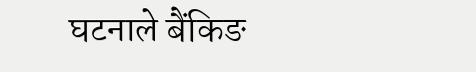घटनाले बैंकिङ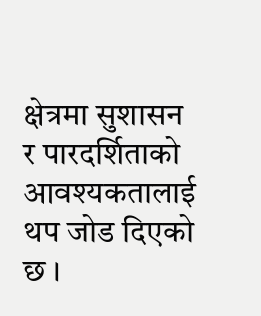क्षेत्रमा सुशासन र पारदर्शिताको आवश्यकतालाई थप जोड दिएको छ ।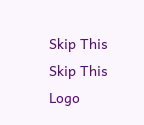Skip This
Skip This
Logo